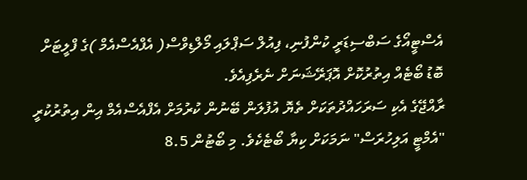އެސްޓީއޯގެ ސަބްސިޑަރީ ކުންފުނި، ފިއުލް ސަޕްލައި މޯލްޑިވްސް( އެފްއެސްއެމް )ގެ ފްލީޓަށް ބޮޑު ބޯޓެއް އިތުރުކޮށް އޮޕަރޭޝަނަށް ނެރެފިއެވެ.
ރާއްޖޭގެ އެކި ސަރަހައްދުތަކަށް ތެޔޮ އުފުލަން ބޭނުން ކުރުމަށް އެފްއެސްއެމް އިން އިތުރުކުރީ "އެމްޓީ އަލިހުރަސް" ނަމަކަށް ކިޔާ ބޯޓެކެވެ. މި ބޯޓުން 8.5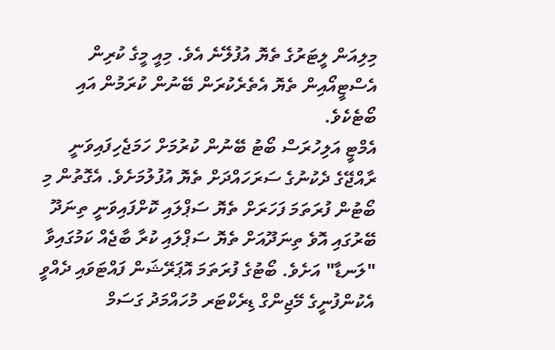މިލިއަން ލީޓަރުގެ ތެޔޮ އުފުލޭނެ އެވެ. މިއީ މީގެ ކުރިން އެސްޓީއޯއިން ތެޔޮ އެތެރެކުރަން ބޭނުން ކުރަމުން އައި ބޯޓެކެވެ.
އެމްޓީ އަލިހުރަސް ބޯޓު ބޭނުން ކުރުމަށް ހަމަޖެހިފައިވަނީ ރާއްޖޭގެ ދެކުނުގެ ސަރަހައްދަށް ތެޔޮ އުފުލުމަށެވެ. އެގޮތުން މި ބޯޓުން ފުރަތަމަ ފަހަރަށް ތެޔޮ ސަޕްލައި ކޮށްފައިވަނީ ތިނަދޫ ބޭރުގައި އޮވެ ތިނަދޫއަށް ތެޔޮ ސަޕްލައި ކުރާ ބާޖެއް ކަމުގައިވާ "ލަނޑާ" އަށެވެ. ބޯޓުގެ ފުރަތަމަ އޮޕަރޭޝަން ފައްޓަވައި ދެއްވީ އެކުންފުނީގެ މޭޖިންގް ޑިރެކްޓަރ މުހައްމަދު ގަސަމް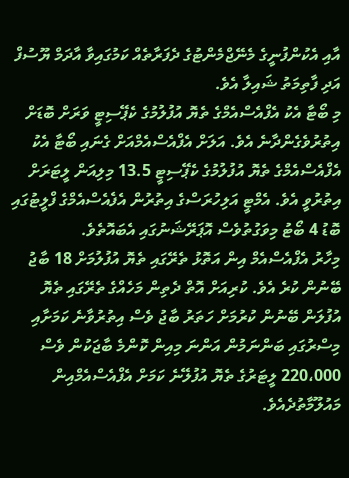އާއި އެކުންފުނީގެ މެނޭޖްމެންޓުގެ ދެފަރާތެއް ކަމުގައިވާ އާދަމް ޔޫސުފް އަދި ފާތިމަތު ޝައިލާ އެވެ.
މި ބޯޓާ އެކު އެފްއެސްއެމްގެ ތެޔޮ އުފުލުމުގެ ކެޕޭސިޓީ ވަރަށް ބޮޑަށް އިތުރުވެގެންދާނެ އެވެ. އަލަށް އެފްއެސްއެމްއަށް ގެނައި ބޯޓާ އެކު އެފްއެސްއެމްގެ ތެޔޮ އުފުލުމުގެ ކެޕޭސިޓީ 13.5 މިލިއަން ލީޓަރަށް އިތުރުވީ އެވެ. އެމްޓީ އަލިހުރަސްގެ އިތުރުން އެފެއެސްއެމްގެ ފްލީޓުގައި ބޮޑު 4 ބޯޓު މިވަގުތުވެސް އޮޕަރޭޝަނުގައި އެބައޮތެވެ.
މިހާރު އެފްއެސްއެމް އިން އަތޮޅު ތެރޭގައި ތެޔޮ އުފުލުމަށް 18 ބާޖު ބޭނުން ކުރެ އެވެ. ކުރިއަށް އޮތް ދެތިން މަހެއްގެ ތެރޭގައި ތެޔޮ އުފުލަން ބޭނުން ކުރުމަށް ހަތަރު ބާޖު ވެސް އިތުރުވާނެ ކަމަށާއި މިސްރުގައި ބަންނަމުން އަންނަ މިއިން ކޮންމެ ބާޖަކުން ވެސް 220،000 ލީޓަރުގެ ތެޔޮ އުފުލޭނެ ކަމަށް އެފްއެސްއެމްއިން މައުލޫމާތުދެއެވެ.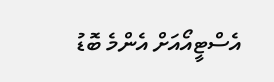އެސްޓީއޯއަށް އެންމެ ބޮޑު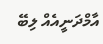އާމްދަނީއެއް ލިބޭ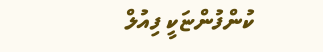ކުންފުންޏަކީ ފިއުލް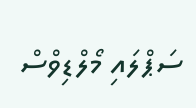ސަޕްލައި މޯލްޑިވްސް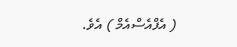( އެފްއެސްއެމް ) އެވެ.